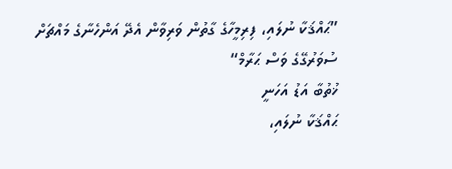”ޙައްޤަކާ ނުލައި، ފިރިމީހާގެ ގާތުން ވަރިވާން އެދޭ އަންހެނާގެ މައްޗަށް ސުވަރުގޭގެ ވަސް ޙަރާމް“
ޚުތުބާ އަޑު އަހަނީ
ޙައްޤަކާ ނުލައި،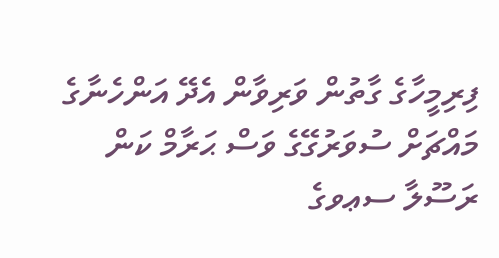ފިރިމީހާގެ ގާތުން ވަރިވާން އެދޭ އަންހެނާގެ މައްޗަށް ސުވަރުގޭގެ ވަސް ޙަރާމް ކަން ރަސޫލާ ސޢވގެ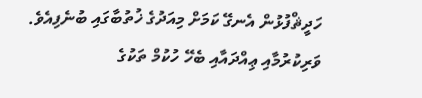ހަދީޘްފުޅުން އެނގޭ ކަމަށް މިއަދުގެ ޚުތުބާގައި ބުނެފިއެވެ.
ވަރިކުރުމާއި ޢިއްދައާއި ބެހޭ ހުކުމް ތަކުގެ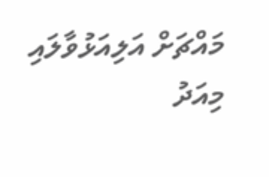މައްޗަށް އަލިއަޅުވާލައި މިއަދު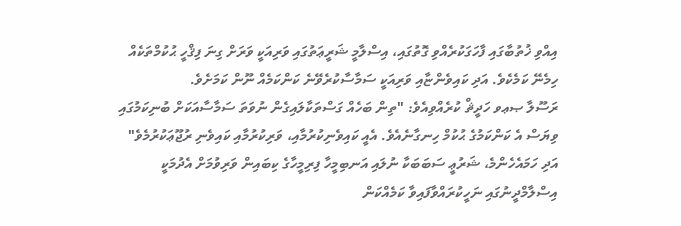އިއްވި ޚުތުބާގައި ފާހަގަކުރެއްވި ގޮތުގައި، އިސްލާމީ ޝަރީޢަތުގައި ވަރިއަކީ ވަރަށް ގިނަ ފިޤްހީ ޙުކުމްތަކެއް ހިމެނޭ ކަމެކެވެ. އަދި ކައިވެންޏާއި ވަރިއަކީ ސަމާސާކުރެވޭނެ ކަންކަމެއް ނޫން ކަމަށެވެ.
ރަސޫލާ ޞޢވ ހަދީޘް ކުރެއްވިއެވެ: "ތިން ބަހެއް ގަސްތަކާލައިގެން ނުވަތަ ސަމާސާއަކަށް ބުނިކަމުގައި ވިޔަސް އެ ކަންކަމުގެ ޙުކުމް ހިނގާނެއެވެ. އެއީ ކައިވެނިކުރުމާއި، ވަރިކުރުމާއި ކައިވެނި ރުޖޫޢަކުރުމެވެ"
އަދި ހަމައެހެންމެ، ޝަރުޢީ ސަބަބަކާ ނުލައި އަނބިމީހާ ފިރިމީހާގެ ކިބައިން ވަރިވުމަށް އެދުމަކީ އިސްލާމްދީނުގައި ނަހީކުރައްވާފައިވާ ކަމެއްކަން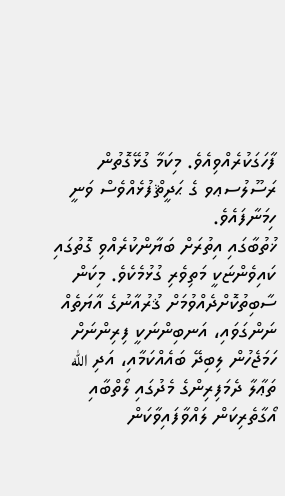ފާހަގަކުރެއްވިއެވެ. މިކަމާ ގުޅޭގޮތުން ރަސޫލުސޢވ ގެ ޙަދީޘްފުޅެއްވެސް ވަނީ ހިމަނާފައެވެ.
ޚުތުބާގައި އިތުރަށް ބަޔާންކުރެއްވި ގޮތުގައި ކައިވެންޏަކީ މަތިވެރި ގުޅުމެކެވެ. މިކަން ސާބިތުކޮށްދެއްވުމަށް ޤުރުއާނުގެ އާޔަތެއް ނަންގަވައި، އަނބިންނަކީ ފިރިންނަށް ހަމަޖެހުން ލިބިދޭ ބައެއްކަމާއި، އަދި الله ތަޢާލާ ދެމަފިރިންގެ މެދުގައި ލޯތްބާއި އޯގާތެރިކަން ލައްވާފައިވާކަން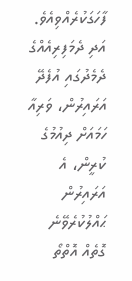ފާހަގަކުރެއްވިއެވެ.
އަދި ދެމަފިރިއެއްގެ ދެމެދުގައި އުފެދޭ އަރައިރުން، ވަރިއާ ހަމައަށް ދިއުމުގެ ކުރީން، އެ އަރައިރުން ޙައްލުކުރެވޭނެ ގޮތެއް އޮތްތޯ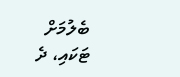ބެލުމަށް ޓަކައި، ދެ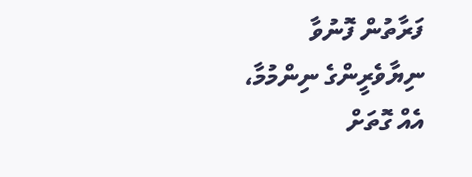ފަރާތުން ފޮނުވާ ނިޔާވެރީންގެ ނިންމުމާ، އެއް ގޮތަށް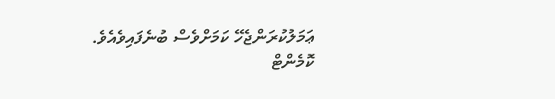ޢަމަލުކުރަންޖެހޭ ކަމަށްވެސް ބުނެފައިވެއެވެ.
ކޮމެންޓް